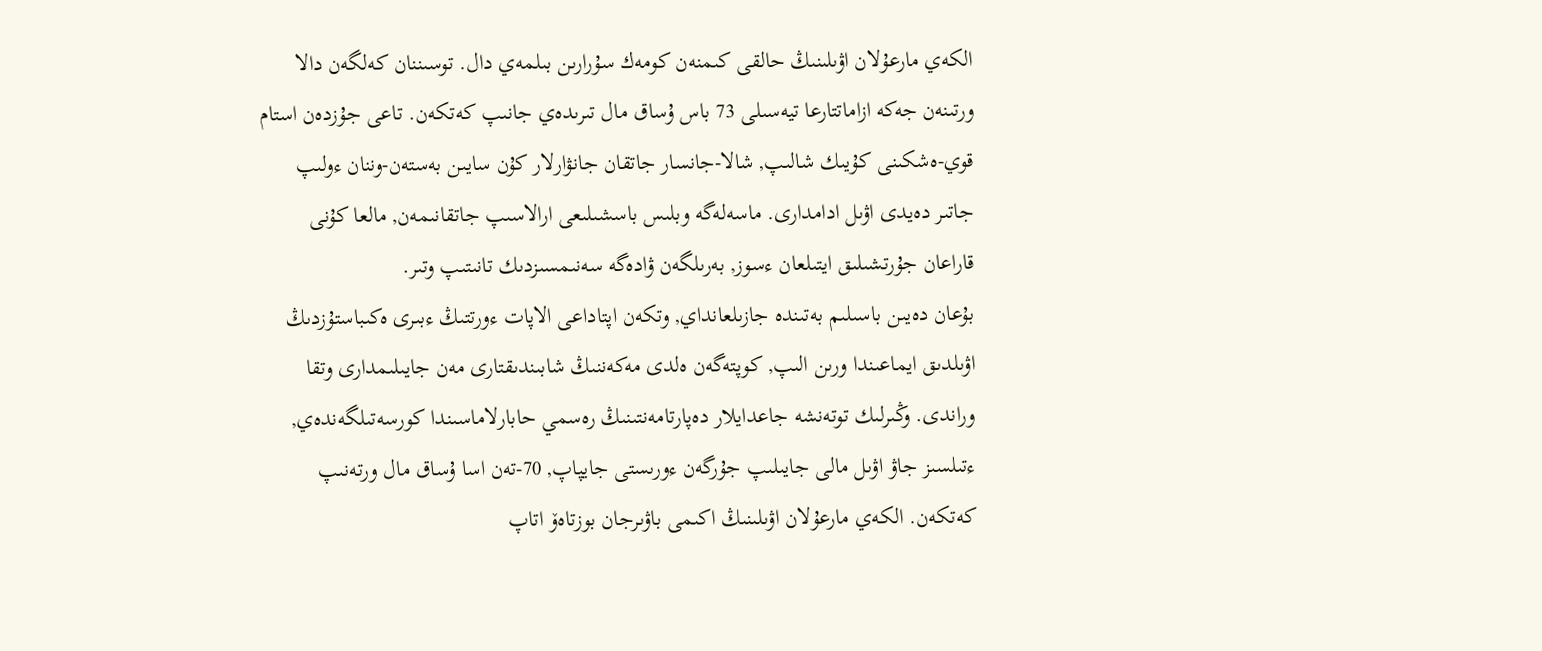الكەي مارعۇلان اۋىلىنىڭ حالقى كىمنەن كومەك سۇرارىن بىلمەي دال. توسىننان كەلگەن دالا ورتىنەن جەكە ازاماتتارعا تيەسىلى 73 باس ۇساق مال تىرىدەي جانىپ كەتكەن. تاعى جۇزدەن استام قوي-ەشكىنى كۇيىك شالىپ, شالا-جانسار جاتقان جانۋارلار كۇن سايىن بەستەن-وننان ءولىپ جاتىر دەيدى اۋىل ادامدارى. ماسەلەگە وبلىس باسشىلىعى ارالاسىپ جاتقانىمەن, مالعا كۇنى قاراعان جۇرتشىلىق ايتىلعان ءسوز, بەرىلگەن ۋادەگە سەنىمسىزدىك تانىتىپ وتىر.
بۇعان دەيىن باسىلىم بەتىندە جازىلعانداي, وتكەن اپتاداعى الاپات ءورتتىڭ ءبىرى ەكىباستۇزدىڭ اۋىلدىق ايماعىندا ورىن الىپ, كوپتەگەن ەلدى مەكەننىڭ شابىندىقتارى مەن جايىلىمدارى وتقا وراندى. وڭىرلىك توتەنشە جاعدايلار دەپارتامەنتىنىڭ رەسمي حابارلاماسىندا كورسەتىلگەندەي, ءتىلسىز جاۋ اۋىل مالى جايىلىپ جۇرگەن ءورىستى جايپاپ, 70-تەن اسا ۇساق مال ورتەنىپ كەتكەن. الكەي مارعۇلان اۋىلىنىڭ اكىمى باۋىرجان بوزتاەۆ اتاپ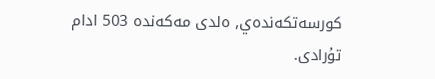كورسەتكەندەي, ەلدى مەكەندە 503 ادام تۇرادى.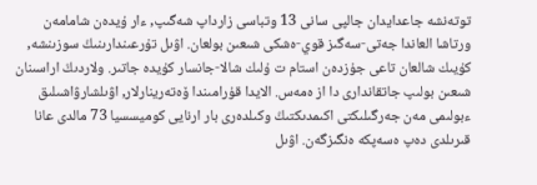توتەنشە جاعدايدان جالپى سانى 13 وتباسى زارداپ شەگىپ, ءار ۇيدەن شامامەن ورتاشا العاندا جەتى-سەگىز قوي-ەشكى شىعىن بولعان. اۋىل تۇرعىندارىنىڭ سوزىنشە, كۇيىك شالعان تاعى جۇزدەن استام ت ۇلىك شالا-جانسار كۇيدە جاتىر. ولاردىڭ اراسىنان شىعىن بولىپ جاتقاندارى دا از ەمەس. الايدا قۇرامىندا ۆەتەرينارلار, اۋىلشارۋاشىلىق ءبولىمى مەن جەرگىلىكتى اكىمدىكتىڭ وكىلدەرى بار ارنايى كوميسسيا 73 مالدى عانا قىرىلدى دەپ ەسەپكە ەنگىزگەن. اۋىل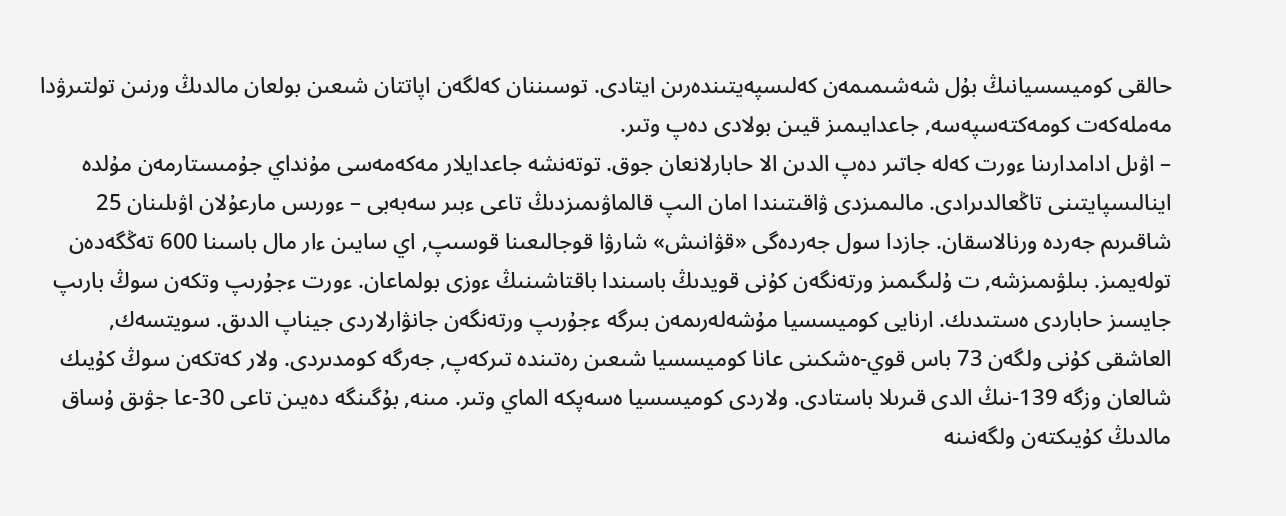حالقى كوميسسيانىڭ بۇل شەشىمىمەن كەلىسپەيتىندەرىن ايتادى. توسىننان كەلگەن اپاتتان شىعىن بولعان مالدىڭ ورنىن تولتىرۋدا مەملەكەت كومەكتەسپەسە, جاعدايىمىز قيىن بولادى دەپ وتىر.
– اۋىل ادامدارىنا ءورت كەلە جاتىر دەپ الدىن الا حابارلانعان جوق. توتەنشە جاعدايلار مەكەمەسى مۇنداي جۇمىستارمەن مۇلدە اينالىسپايتىنى تاڭعالدىرادى. مالىمىزدى ۋاقىتىندا امان الىپ قالماۋىمىزدىڭ تاعى ءبىر سەبەبى – ءورىس مارعۇلان اۋىلىنان 25 شاقىرىم جەردە ورنالاسقان. جازدا سول جەردەگى «قۋانىش» شارۋا قوجالىعىنا قوسىپ, اي سايىن ءار مال باسىنا 600 تەڭگەدەن تولەيمىز. بىلۋىمىزشە, ت ۇلىگىمىز ورتەنگەن كۇنى قويدىڭ باسىندا باقتاشىنىڭ ءوزى بولماعان. ءورت ءجۇرىپ وتكەن سوڭ بارىپ جايسىز حاباردى ەستىدىك. ارنايى كوميسسيا مۇشەلەرىمەن بىرگە ءجۇرىپ ورتەنگەن جانۋارلاردى جيناپ الدىق. سويتسەك, العاشقى كۇنى ولگەن 73 باس قوي-ەشكىنى عانا كوميسسيا شىعىن رەتىندە تىركەپ, جەرگە كومدىردى. ولار كەتكەن سوڭ كۇيىك شالعان وزگە 139-نىڭ الدى قىرىلا باستادى. ولاردى كوميسسيا ەسەپكە الماي وتىر. مىنە, بۇگىنگە دەيىن تاعى 30-عا جۋىق ۇساق مالدىڭ كۇيىكتەن ولگەنىنە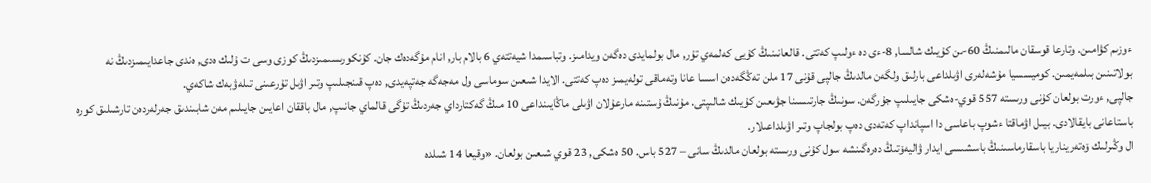ءوزىم كۋامىن. وتارعا قوسقان مالىمنىڭ 60-ىن كۇيىك شالسا, 8-ءى دە ءولىپ كەتتى. قالعانىنىڭ كۇيى كەلمەي تۇر, مال بولمايدى دەگەن ويدامىز. وتباسىمدا شيەتتەي 6 بالام بار, انام مۇگەدەك جان. كۇنكورىسىمىزدىڭ كوزى وسى ت ۇلىك ەدى, ەندى جاعدايىمىزدىڭ نە بولاتىنىن بىلمەيمىن. كوميسسيا مۇشەلەرى اۋىلداعى بارلىق ولگەن مالدىڭ جالپى قۇنى 17 ملن تەڭگەدەن اسسا عانا وتەماقى تولەيمىز دەپ كەتتى. الايدا شىعىن سوماسى ول مەجەگە جەتپەيدى, دەپ قىنجىلىپ وتىر اۋىل تۇرعىنى تىلەۋبەك شاكەي.
جالپى, ءورت بولعان كۇنى ورىستە 557 قوي-ەشكى جايىلىپ جۇرگەن. سونىڭ جارتىسىنا جۋىعىن كۇيىك شالىپتى. مۇنىڭ ۇستىنە مارعۇلان اۋىلى ماڭايىنداعى 10 مىڭ گەكتارداي جەردىڭ تۇگى قالماي جانىپ, مال باققان اعايىن جايىلىم مەن شابىندىق جەرلەردەن تارشىلىق كورە باستاعانى بايقالادى. بيىل اۋماقتا ءشوپ باعاسى دا اسپانداپ كەتەدى دەپ بولجاپ وتىر اۋىلداعىلار.
ال وڭىرلىك ۆەتەريناريا باسقارماسىنىڭ باسشىسى ايدار ۋاليەۆتىڭ دەرەگىنشە سول كۇنى ورىستە بولعان مالدىڭ سانى – 527 باس. 50 ەشكى, 23 قوي شىعىن بولعان. «وقيعا 14 شىلدە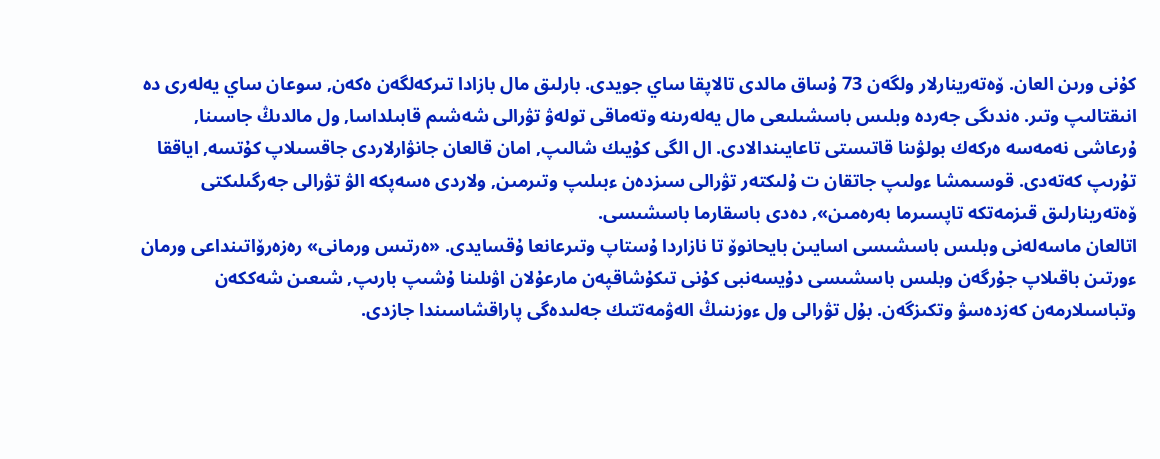كۇنى ورىن العان. ۆەتەرينارلار ولگەن 73 ۇساق مالدى تالاپقا ساي جويدى. بارلىق مال بازادا تىركەلگەن ەكەن, سوعان ساي يەلەرى دە انىقتالىپ وتىر. ەندىگى جەردە وبلىس باسشىلىعى مال يەلەرىنە وتەماقى تولەۋ تۋرالى شەشىم قابىلداسا, ول مالدىڭ جاسىنا, ۇرعاشى نەمەسە ەركەك بولۋىنا قاتىستى تاعايىندالادى. ال الگى كۇيىك شالىپ, امان قالعان جانۋارلاردى جاقسىلاپ كۇتسە, اياققا تۇرىپ كەتەدى. قوسىمشا ءولىپ جاتقان ت ۇلىكتەر تۋرالى سىزدەن ءبىلىپ وتىرمىن, ولاردى ەسەپكە الۋ تۋرالى جەرگىلىكتى ۆەتەرينارلىق قىزمەتكە تاپسىرما بەرەمىن», دەدى باسقارما باسشىسى.
اتالعان ماسەلەنى وبلىس باسشىسى اسايىن بايحانوۆ تا نازاردا ۇستاپ وتىرعانعا ۇقسايدى. «ەرتىس ورمانى» رەزەرۆاتىنداعى ورمان ءورتىن باقىلاپ جۇرگەن وبلىس باسشىسى دۇيسەنبى كۇنى تىكۇشاقپەن مارعۇلان اۋىلىنا ۇشىپ بارىپ, شىعىن شەككەن وتباسىلارمەن كەزدەسۋ وتكىزگەن. بۇل تۋرالى ول ءوزىنىڭ الەۋمەتتىك جەلىدەگى پاراقشاسىندا جازدى.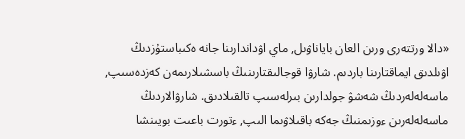«دالا ورتتەرى ورىن العان باياناۋىل, ماي اۋداندارىنا جانە ەكىباستۇزدىڭ اۋىلدىق ايماقتارىنا باردىم. شارۋا قوجالىقتارىنىڭ باسشىلارىمەن كەزدەسىپ, ماسەلەلەردىڭ شەشۋ جولدارىن بىرلەسىپ تالقىلادىق. شارۋالاردىڭ ماسەلەلەرىن ءوزىمنىڭ جەكە باقىلاۋىما الىپ, ءتورت باعىت بويىنشا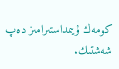كومەك ۇيىمداستىرامىز دەپ شەشتىك.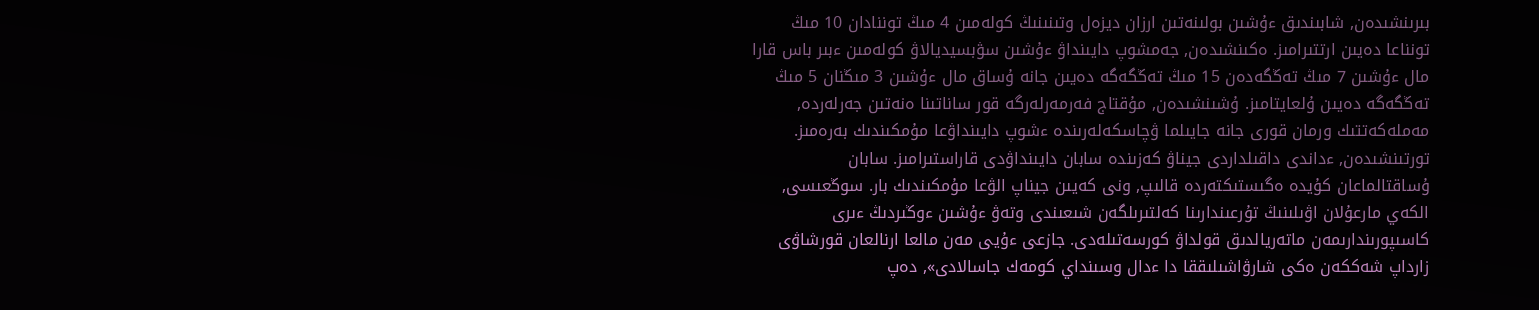بىرىنشىدەن, شابىندىق ءۇشىن بولىنەتىن ارزان ديزەل وتىنىنىڭ كولەمىن 4 مىڭ توننادان 10 مىڭ تونناعا دەيىن ارتتىرامىز. ەكىنشىدەن, جەمشوپ دايىنداۋ ءۇشىن سۋبسيديالاۋ كولەمىن ءبىر باس قارا مال ءۇشىن 7 مىڭ تەڭگەدەن 15 مىڭ تەڭگەگە دەيىن جانە ۇساق مال ءۇشىن 3 مىڭنان 5 مىڭ تەڭگەگە دەيىن ۇلعايتامىز. ۇشىنشىدەن, مۇقتاج فەرمەرلەرگە قور ساناتىنا ەنەتىن جەرلەردە, مەملەكەتتىك ورمان قورى جانە جايىلما ۋچاسكەلەرىندە ءشوپ دايىنداۋعا مۇمكىندىك بەرەمىز. تورتىنشىدەن, ءداندى داقىلداردى جيناۋ كەزىندە سابان دايىنداۋدى قاراستىرامىز. سابان ۇساقتالماعان كۇيدە ەگىستىكتەردە قالىپ, ونى كەيىن جيناپ الۋعا مۇمكىندىك بار. سوڭعىسى, الكەي مارعۇلان اۋىلىنىڭ تۇرعىندارىنا كەلتىرىلگەن شىعىندى وتەۋ ءۇشىن ءوڭىردىڭ ءىرى كاسىپورىندارىمەن ماتەريالدىق قولداۋ كورسەتىلەدى. جازعى ءۇيى مەن مالعا ارنالعان قورشاۋى زارداپ شەككەن ەكى شارۋاشىلىققا دا ءدال وسىنداي كومەك جاسالادى», دەپ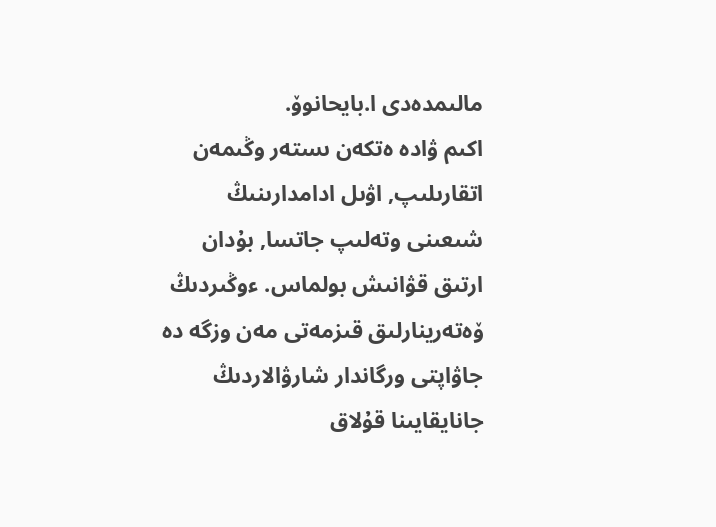مالىمدەدى ا.بايحانوۆ.
اكىم ۋادە ەتكەن ىستەر وڭىمەن اتقارىلىپ, اۋىل ادامدارىنىڭ شىعىنى وتەلىپ جاتسا, بۇدان ارتىق قۋانىش بولماس. ءوڭىردىڭ ۆەتەرينارلىق قىزمەتى مەن وزگە دە جاۋاپتى ورگاندار شارۋالاردىڭ جانايقايىنا قۇلاق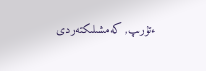ءتۇرىپ, كەمشىلىكتەردى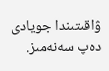ۋاقىتىندا جويادى دەپ سەنەمىز.